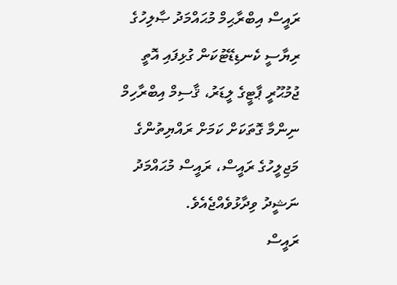ރައީސް އިބްރާޙިމް މުޙައްމަދު ޞާލިހުގެ ރިޔާސީ ކެނޑިޑޭޓުކަން ގުޅިފައި އޮތީ ޖުމުޙޫރީ ޕާޓީގެ ލީޑަރު، ޤާސިމް އިބްރާހިމް ނިންމާ ގޮތަކަށް ކަމަށް ރައްޔިތުންގެ މަޖިލީހުގެ ރައީސް، ރައީސް މުޙައްމަދު ނަޝީދު ވިދާޅުވެއްޖެއެވެ.
ރައީސް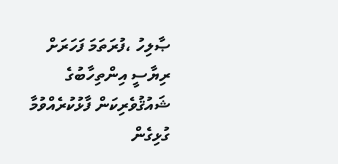ޞާލިހު ،ފުރަތަމަ ފަހަރަށް ރިޔާސީ އިންތިހާބުގެ ޝައުޤުވެރިކަން ފާޅުކުރެއްވުމާ ގުޅިގެން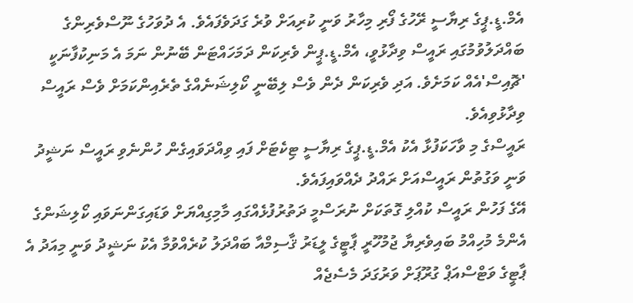އެމް.ޑީ.ޕީގެ ރިޔާސީ ރޭހުގެ ފޯރި މިހާރު ވަނީ ކުރިއަށް ވުރެ ގަދަވެފައެވެ. އެ ދުވަހުގެ ނޫސްވެރިންގެ ބައްދަލުވުމުގައި ރައީސް ވިދާޅުވީ، އެމް.ޑީ.ޕީން ވެރިކަން ދަމަހައްޓަން ބޭނުން ނަމަ އެ މަނިކުފާނަކީ 'ޗޮއިސް'އެއް ކަމަށެވެ. އަދި ވެރިކަން ދެން ވެސް ލިބޭނީ ކޯލިޝަނެއްގެ ތެރެއިންކަމަށް ވެސް ރައީސް ވިދާޅުވިއެވެ.
ރައީސްގެ މި ވާހަކަފުޅާ އެކު އެމް.ޑީ.ޕީގެ ރިޔާސީ ޓިކެޓަށް ފައި ވިއްދަވައިގެން ހުންނެވި ރައީސް ނަޝީދު ވަނީ ވަގުތުން ރައީސްއަށް ރައްދު ދެއްވައިފައެވެ.
އޭގެ ފަހުން ރައީސް ކުއްލި ގޮތަކަށް ނުރަސްމީ ދަތުރުފުޅެއްގައި މާމިގިއްޔަށް ވަޑައިގަންނަވައި ކޯލިޝަންގެ އެންމެ މުހިއްމު ބައިވެރިޔާ ޖުމުހޫރީ ޕާޓީގެ ލީޑަރު ޤާސިމްއާ ބައްދަލު ކުރެއްވުމާ އެކު ނަޝީދު ވަނީ މިއަދު އެ ޕާޓީގެ ވަޓްސްއަޕް ގުރޫޕަށް ވަރުގަދަ މެސެޖެއް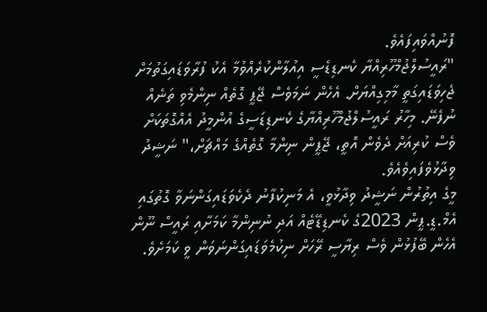ފޮނުއްވައިފައެވެ.
"ރައީސުލްޖުމްހޫރިއްޔާ ކެނޑިޑެސީ އިއުލާންކުރެއްވުމާ އެކު ފުރާވަޑައިގަތުމަށް ޖެހިވަޑައިގަތީ މާމިގިއްޔަށް. އެހެން ނަމަވެސް ޖޭޕީ ގޮތެއް ނިންމެވި ތަނެއް ނުފެނޭ. މިހާރު ރައީސުލްޖުމްހޫރިއްޔާގެ ކެނޑިޑަސީގެ އުންމީދު އެއްގޮތަކަށް ވެސް ކުރިއަށް ދެވެން އޮތީ، ޖޭޕީން ނިންމާ ގޮތެއްގެ މައްޗަށް،" ނަޝީދު ވިދާޅުވެފައިވެއެވެ.
މީގެ އިތުރުން ނަޝީދު ވިދާޅުވީ، އެ މަނިކުފާނު ދެކެވަޑައިގަންނަވާ ގޮތުގައި އެމް.ޑީ.ޕީން 2023ގެ ކެނޑިޑޭޓެއް އަދި ނުނިންމާ ކަމަށާއި ރައީސް ނޫން އެހެން ބޭފުޅުން ވެސް ރިޔާސީ ރޭހަށް ނިކުމެވަޑައިގަންނަވަން ވީ ކަމަށެވެ.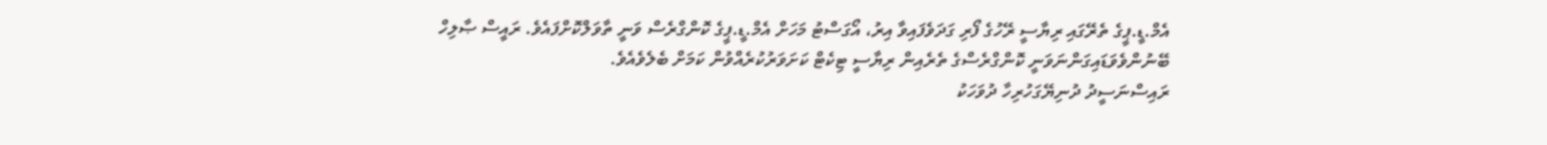އެމް.ޑީ.ޕީގެ ތެރޭގައި ރިޔާސީ ރޭހުގެ ފޯރި ގަދަވެފައިވާ އިރު، އޯގަސްޓު މަހަށް އެމް.ޑީ.ޕީގެ ކޮންގްރެސް ވަނީ ތާވަލްކޮށްފައެވެ. ރައީސް ޞާލިހް ބޭނުންވެވަޑައިގަންނަވަނީ ކޮންގްރެސްގެ ތެރެއިން ރިޔާސީ ޓިކެޓް ކަށަވަރުކުރެއްވުން ކަމަށް ބެލެވެއެވެ.
ރައިސްނަސީދު ދުނިޔޭގަހުރިހާ ދުވަހަކު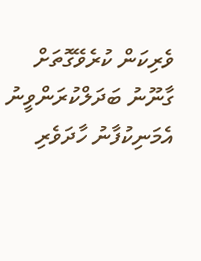ވެރިކަން ކުރެވޭގޮތަށް ގާނޫނު ބަދަލްކުރަންވީނު އެމަނިކުފާނު ހާދަވެރި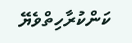ކަންކުރާހިތްވެޔޭ